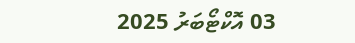03 އޮކްޓޯބަރު 2025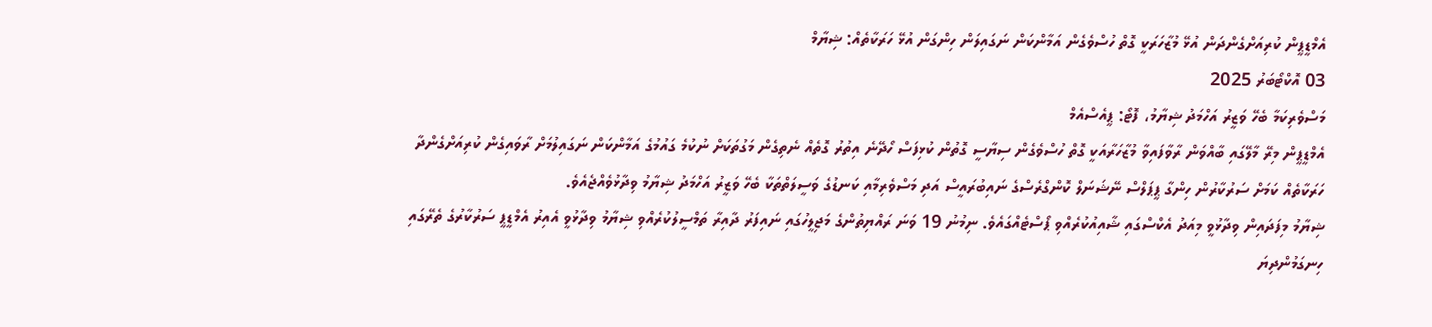އެމްޑީޕީން ކުރިއަށްގެންދަން އުޅޭ މުޒާހަރަކީ ގޮތް ހުސްވެގެން އަމާންކަން ނަގައިލަން ހިންގަން އުޅޭ ހަރަކާތެއް: ޝިޔާމް
03 އޮކްޓޯބަރު 2025
މަސްވެރިކަމާ ބެހޭ ވަޒީރު އަހްމަދު ޝިޔާމު، ފޮޓޯ: ޕީއެސްއެމް
އެމްޑީޕީން މިރޭ މާލޭގައި ބާއްވަން ރާވާފައިވާ މުޒާހަރާއަކީ ގޮތް ހުސްވެގެން ސިޔާސީ ގޮތުން ކުޅިފަސް ހޯދޭނެ އިތުރު ގޮތެއް ނެތިގެން މަގުތަކަށް ނުކުމެ ގައުމުގެ އަމާންކަން ނަގައިލުމަށް ރާވައިގެން ކުރިއަށްގެންދާ ހަރަކާތެއް ކަމަށް ސަރުކާރުން ހިންގާ ޕީޕަލްސް ނޭޝަނަލް ކޮންގްރެސްގެ ނައިބުރައީސް އަދި މަސްވެރިމާއި ކަނޑުގެ ވަސީލަތްތަކާ ބެހޭ ވަޒީރު އަހްމަދު ޝިޔާމު ވިދާޅުވެއްޖެއެވެ.
ޝިޔާމު މިފަދައިން ވިދާޅުވީ މިއަދު އެކްސްގައި ޝާއިއުކުރެއްވި ޕޯސްޓެއްގައެވެ. ނިމުނު 19 ވަނަ ރައްޔިތުންގެ މަޖިލީހުގައި ނައިފަރު ދާއިރާ ތަމްސީލުކުރެއްވި ޝިޔާމު ވިދާޅުވީ އެއިރު އެމްޑީޕީ ސަރުކާރުގެ ތެރޭގައި ހިނގަމުންދިޔަ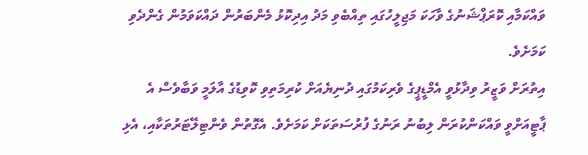ވައްކަމާއި ކޮރަޕްޝަނުގެ ވާހަކަ މަޖިލީހުގައި ތިއްބެވި މަދު އިދިކޮޅު މެންބަރުން ދައްކަވަމުން ގެންދެވި ކަމަށެވެ.
އިތުރަށް ވަޒީރު ވިދާޅުވީ އެމްޑީޕީގެ ވެރިކަމުގައި ދުނިޔެއަށް ކުރިމަތިވި ކޮވިޑުގެ އާލަމީ ވަބާވެސް އެ ޕާޓީއަށްވީ ވައްކަންކުރަން ލިބުނު ރަނުގެ ފުރުސަތަކަށް ކަމަށެވެ. އެގޮތުން ވެންޓިލޭޓަރުތަކާއި، އެޅި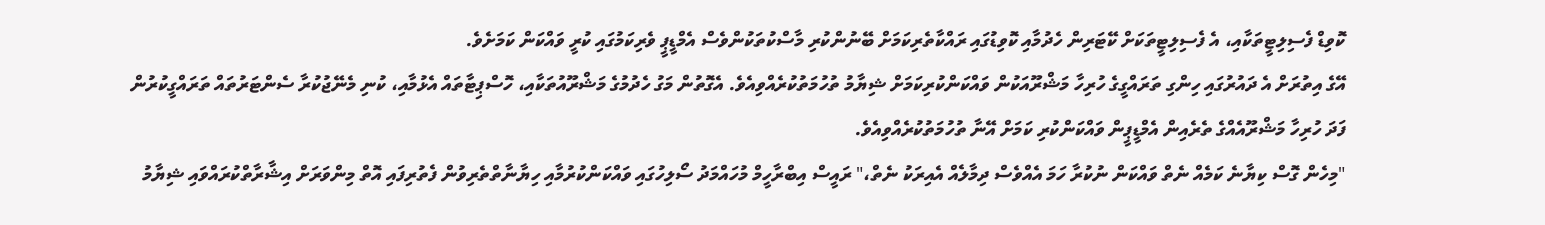ކޮވިޑް ފެސިލިޓީތަކާއި، އެ ފެސިލިޓީތަކަށް ކޭޓަރިން ހެދުމާއި ކޮވިޑުގައި ރައްކާތެރިކަމަށް ބޭނުންކުރި މާސްކުތަކުންވެސް އެމްޑީޕީ ވެރިކަމުގައި ކުރީ ވައްކަން ކަމަށެވެ.
އޭގެ އިތުރަށް އެ ދައުރުގައި ހިންގި ތަރައްގީގެ ހުރިހާ މަޝްރޫއަކުން ވައްކަންކުރިކަމަށް ޝިޔާމު ތުހުމަތުކުރެއްވިއެވެ. އެގޮތުން މަގު ހެދުމުގެ މަޝްރޫއުތަކާއި، ހޮސްޕިޓާތައް އެޅުމާއި، ކުނި މެނޭޖުކުރާ ސެންޓަރުތައް ތަރައްގީކުރުން ފަދަ ހުރިހާ މަޝްރޫއެއްގެ ތެރެއިން އެމްޑީޕީން ވައްކަންކުރި ކަމަށް އޭނާ ތުހުމަތުކުރެއްވިއެވެ.
"މިހެން ގޮސް ކިޔާނެ ކަމެއް ނެތް ވައްކަން ނުކުރާ ހަމަ އެއްވެސް ދިމާލެއް އެއިރަކު ނެތް،" ރައީސް އިބްރާހީމް މުހައްމަދު ސޯލިހުގައި ވައްކަންކުރުމާއި ހިޔާނާތްތެރިވުން ފެތުރިފައި އޮތް މިންވަރަށް އިޝާރާތްކުރައްވައި ޝިޔާމު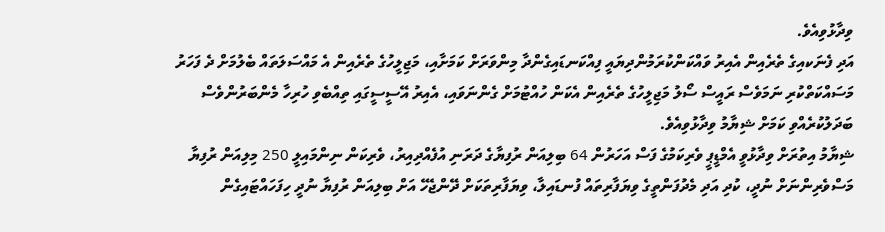ވިދާޅުވިއެވެ.
އަދި ފެނަކއިގެ ތެރެއިން އެއިރު ވައްކަންކުރަމުންދިޔައީ ފިއްކަނޑައިގެންދާ މިންވަރަށް ކަމަށާއި، މަޖިލީހުގެ ތެރެއިން އެ މައްސަލަތައް ބެލުމަށް ދެ ފަހަރު މަސައްކަތްކުރި ނަމަވެސް ރައީސް ސޯލު މަޖިލީހުގެ ތެރެއިން އެކަން ހުއްޓުމަށް ގެންނަވައި، އެއިރު އޭސީސީގައި ތިއްބެވި ހުރިހާ މެންބަރުންވެސް ބަދަލުކުރެއްވި ކަމަށް ޝިޔާމު ވިދާޅުވިއެވެ.
ޝިޔާމު އިތުރަށް ވިދާޅުވީ އެމްޑީޕީ ވެރިކަމުގެ ފަސް އަހަރުން 64 ބިލިއަން ރުފިޔާގެ ދަރަނި އުފެއްދިއިރު، ވެރިކަން ނިންމައިލީ 250 މިލިއަން ރުފިޔާ މަސްވެރިންނަށް ނުދީ، ކުދި އަދި މެދުފަންތީގެ ވިޔަފާރިތައް ފުނޑައިލާ، ވިޔަފާރިތަކަށް ދޭންޖެހޭ އަށް ބިލިއަން ރުފިޔާ ނުދީ ހިފަހައްޓައިގެން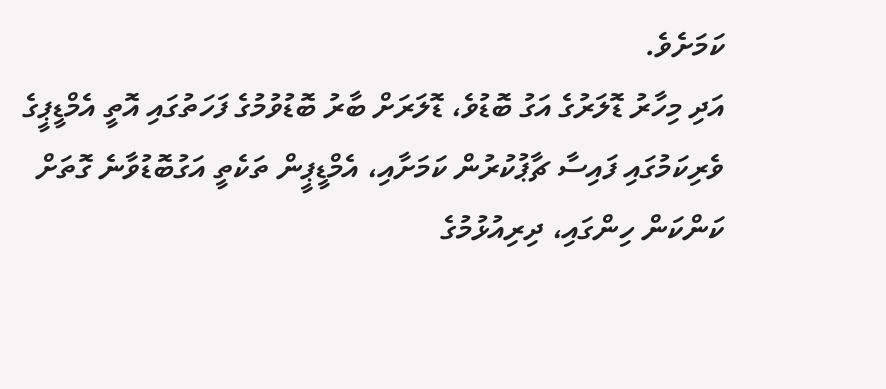ކަމަށެވެ.
އަދި މިހާރު ޑޮލަރުގެ އަގު ބޮޑުވެ، ޑޮލަރަށް ބާރު ބޮޑުވުމުގެ ފަހަތުގައި އޮތީ އެމްޑީޕީގެ ވެރިކަމުގައި ފައިސާ ޗާޕުކުރުން ކަމަށާއި، އެމްޑީޕީން ތަކެތީ އަގުބޮޑުވާނެ ގޮތަށް ކަންކަން ހިންގައި، ދިރިއުޅުމުގެ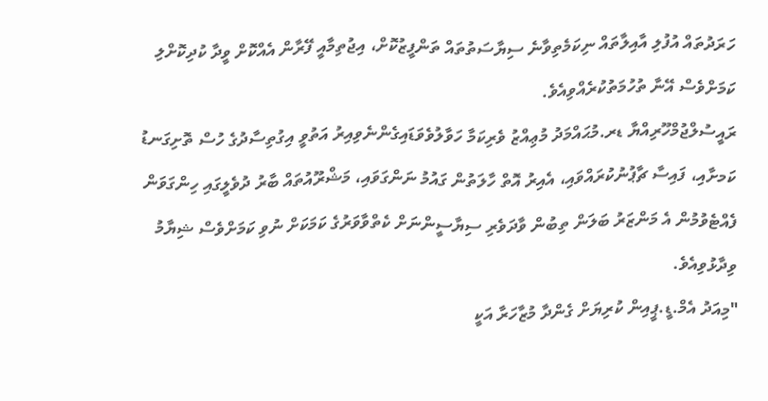ހަރަދުތައް އުފުލި އާއިލާތައް ނިކަމެތިވާނެ ސިޔާސަތުތައް ތަންފީޒުކޮށް، އިޖުތިމާއީ ފޭރާން އެއްކޮށް ވީދާ ކުދިކޮށްލި ކަމަށްވެސް އޭނާ ތުހުމަތުކުރެއްވިއެވެ.
ރައީސުލްޖުމްހޫރިއްޔާ ޑރ.މުޙައްމަދު މުޢިއްޒު ވެރިކަމާ ހަވާލުވެވަޑައިގެންނެވިއިރު އަތުވީ އިގުތިސާދުގެ ހުސް ތޮށިގަނޑު ކަމށާއި، ފައިސާ ޗާޕުނުކުރައްވައި، އެއިރު އޮތް ހާލަތުން ގައުމު ނަންގަވައި، މަޝްރޫއުތައް ބާރު ދުވެލީގައި ހިންގަވަން ފެއްޓެވުމުން އެ މަންޒަރު ބަލަން ތިބުން ވާދަވެރި ސިޔާސީންނަށް ކެތްވާވަރުގެ ކަމަކަށް ނުވި ކަމަށްވެސް ޝިޔާމު ވިދާޅުވިއެވެ.
"މިއަދު އެމް.ޑީ.ޕީއިން ކުރިޔަށް ގެންދާ މުޒާހަރާ އަކީ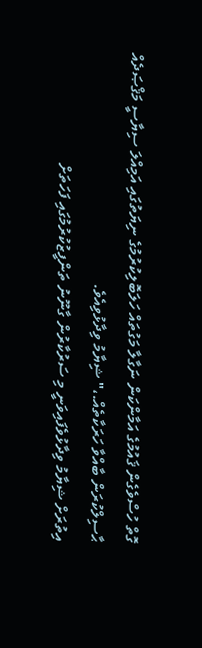ގޮތް ހުސްވެގެން ޤައުމުގެ އަމާންކަން ނަގާލާ މަގުތައް ހަލަބޮލިކުރުމުގެ ނިޔަތުގައި އަމިއްލަ ސިޔާސީ މަޤްޞަދެއް ޙާސިލްކުރަން ބާއްވާ ހަރަކާތެއް.،" ޝިޔާމު ވިދާޅުވިއެވެ.
އިތުރަށް ޝިޔާމު ވިދާޅުވެފައިވަނީ މި ސަރުކާރުން ގާނޫނު ތަންފީޒުކުރުމުގައި ފަހަތަށް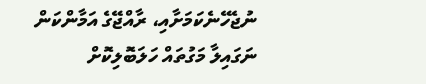ނުޖެހޭނެކަމަށާއި، ރާއްޖޭގެ އަމާންކަން ނަގައިލާ މަގުތައް ހަލަބޮލިކޮށް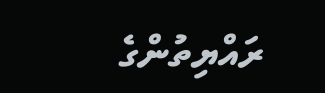ރައްޔިތުންގެ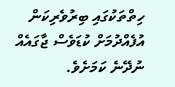ހިތްތަކުގައި ބިރުވެރިކަން އުފެއްދުމަށް ކުޑަވެސް ޖާގައެއް ނުދޭނެ ކަމަށެވެ.